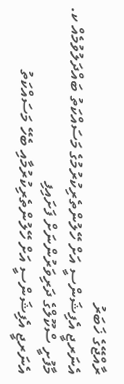ރާއްޖޭގެ ޚަބަރު
އެނަރޖީ އެފިޝަންސީ އަށް ހޭލުންތެރިކުރުމުގެ މަސައްކަތު ބައްދަލުވުމެއް ކ. މާފުށީ ސްކޫލްގެ ދަރިވަރުންނަށް ފަށައިފި
އެނަރޖީ އެފިޝަންސީ އަށް ހޭލުންތެރިކުރުމާއި ބެހޭ މަސައްކަތު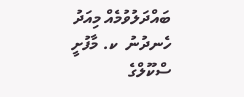ބައްދަލުވުމެއް މިއަދު ހެނދުނު  ކ. މާފުށީ ސްކޫލްގެ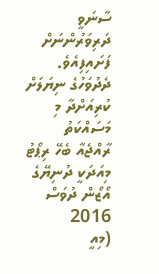ސާނަވީ ދަރިވަރުންނަށް ފަށައިފިއެވެ. ދެދުވަހުގެ ނިޔަލަށް ކުރިއަށްދާ މި މަސައްކަތު
ރާއްޖެއާ ބެހޭ ރިޕޯޓު
މިއަދަކީ ދުނިޔޭގެ އޯޒޯން ދުވަސް 2016
(މިއީ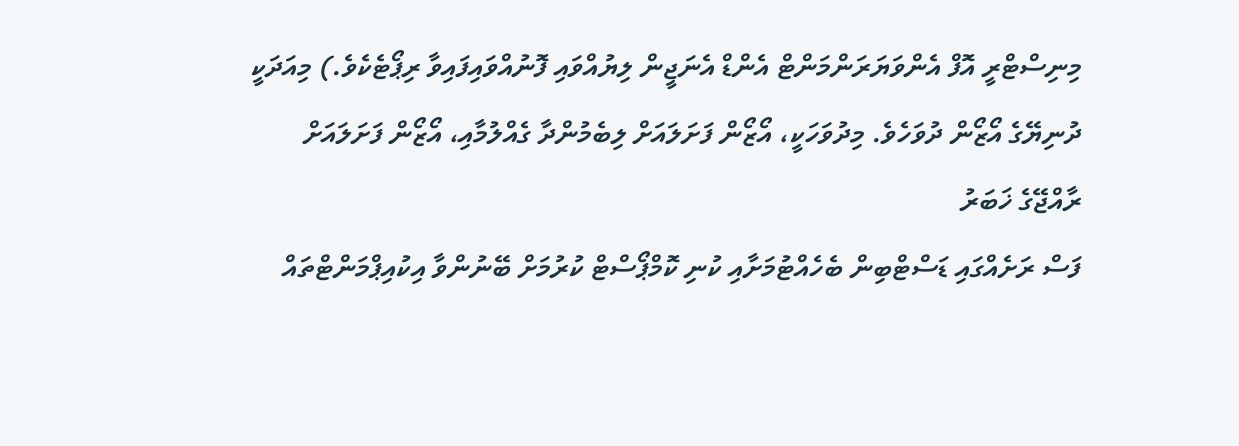މިނިސްޓްރީ އޮފް އެންވަޔަރަންމަންޓް އެންޑް އެނަޖީން ލިޔުއްވައި ފޮނުއްވައިފައިވާ ރިޕޯޓެކެވެ.) މިއަދަކީ ދުނިޔޭގެ އޯޒޯން ދުވަހެވެ. މިދުވަހަކީ، އޯޒޯން ފަށަލައަށް ލިބެމުންދާ ގެއްލުމާއި، އޯޒޯން ފަށަލައަށް
ރާއްޖޭގެ ޚަބަރު
ފަސް ރަށެއްގައި ޑަސްޓްބިން ބެހެއްޓުމަށާއި ކުނި ކޮމްޕޯސްޓް ކުރުމަށް ބޭނުންވާ އިކުއިޕްމަންޓްތައް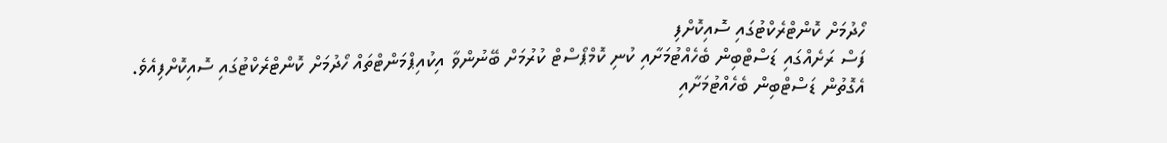ހޯދުމަށް ކޮންޓްރެކްޓުގައި ސޮއިކޮށްފި
ފަސް ރަށެއްގައި ޑަސްޓްބިން ބެހެއްޓުމަށާއި ކުނި ކޮމްޕޯސްޓް ކުރުމަށް ބޭނުންވާ އިކުއިޕްމަންޓްތައް ހޯދުމަށް ކޮންޓްރެކްޓުގައި ސޮއިކޮށްފިއެވެ. އެގޮތުން ޑަސްޓްބިން ބެހެއްޓުމަށާއި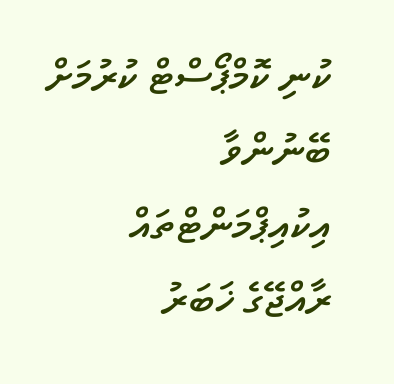ކުނި ކޮމްޕޯސްޓް ކުރުމަށް ބޭނުންވާ އިކުއިޕްމަންޓްތައް
ރާއްޖޭގެ ޚަބަރު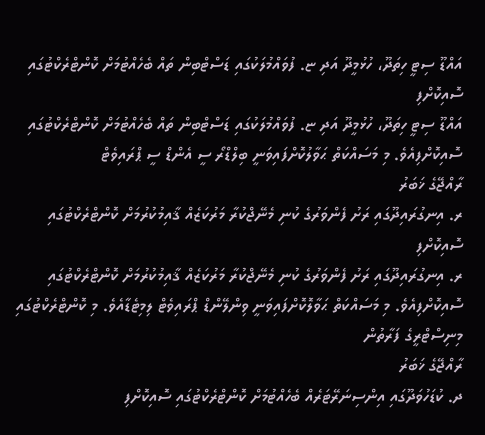އައްޑޫ ސިޓީ ހިތަދޫ، ހުޅުމީދޫ އަދި ޏ. ފުވައްމުލަކުގައި ޑަސްޓްބިން ތައް ބެހެއްޓުމަށް ކޮންޓްރެކްޓުގައި ސޮއިކޮށްފި
އައްޑޫ ސިޓީ ހިތަދޫ، ހުޅުމީދޫ އަދި ޏ. ފުވައްމުލަކުގައި ޑަސްޓްބިން ތައް ބެހެއްޓުމަށް ކޮންޓްރެކްޓުގައި ސޮއިކޮށްފިއެވެ. މި މަސައްކަތް ޙަވާލުކޮށްފައިވަނީ ބިލްޑްރޯ ސީ އެންޑް ސީ ޕްރައިވެޓް
ރާއްޖޭގެ ޚަބަރު
ރ. އިނގުރައިދޫގައި ރަށު ފެންވަރުގެ ކުނި މެނޭޖްކުރާ މަރުކަޒެއް ޤާއިމުކުރުމަށް ކޮންޓްރެކްޓުގައި ސޮއިކޮށްފި
ރ. އިނގުރައިދޫގައި ރަށު ފެންވަރުގެ ކުނި މެނޭޖްކުރާ މަރުކަޒެއް ޤާއިމުކުރުމަށް ކޮންޓްރެކްޓުގައި ސޮއިކޮށްފިއެވެ. މި މަސައްކަތް ޙަވާލޮކޮށްފައިވަނީ ވިންލޭންޑް ޕްރައިވެޓް ލިމިޓެޑާއެވެ. މި ކޮންޓްރެކްޓުގައި މިނިސްޓްރީގެ ފަރާތުން
ރާއްޖޭގެ ޚަބަރު
ދ. ކުޑަހުވަދޫގައި އިންސިނަރޭޓަރެއް ބެހެއްޓުމަށް ކޮންޓްރެކްޓުގައި ސޮއިކޮށްފި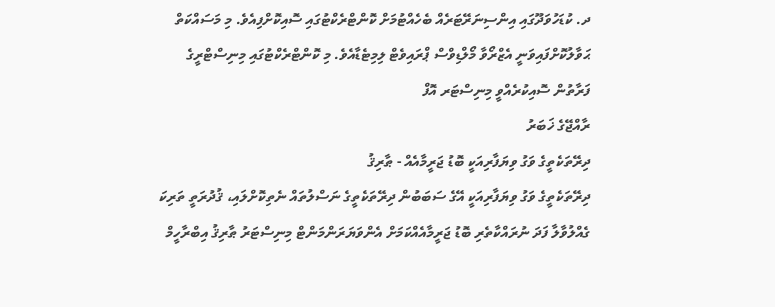ދ. ކުޑަހުވަދޫގައި އިންސިނަރޭޓަރެއް ބެހެއްޓުމަށް ކޮންޓްރެކްޓުގައި ސޮއިކޮށްފިއެވެ. މި މަސައްކަތް ޙަވާލުކޮށްފައިވަނީ އެޒްރޯވާ މޯލްޑިވްސް ޕްރައިވެޓް ލިމިޓެޑާއެވެ. މި ކޮންޓްރެކްޓުގައި މިނިސްޓްރީގެ ފަރާތުން ސޮއިކުރެއްވީ މިނިސްޓަރ އޮފް
ރާއްޖޭގެ ޚަބަރު
ދިރޭތަކެތީގެ ވަގު ވިޔަފާރިއަކީ ބޮޑު ޖަރީމާއެއް - ޠާރިޤު
ދިރޭތަކެތީގެ ވަގު ވިޔަފާރިއަކީ އޭގެ ސަބަބުން ދިރޭތަކެތީގެ ނަސްލުތައް ނެތިކޮށްލައި، ޤުދުރަތީ ތަރިކަ ގެއްލުވާލާ ފަދަ ނުރައްކާތެރި ބޮޑު ޖަރީމާއެއްކަމަށް އެންވަޔަރަންމަންޓް މިނިސްޓަރު ޠާރިޤު އިބްރާހީމް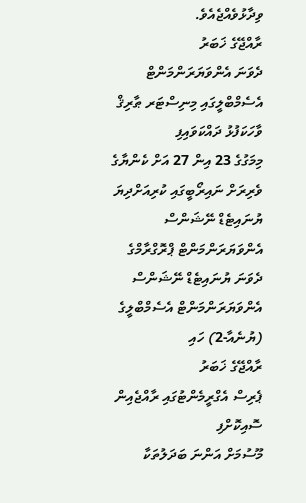ވިދާޅުވެއްޖެއެވެ.
ރާއްޖޭގެ ޚަބަރު
ދެވަނަ އެންވަޔަރަންމަންޓް އެސެމްބްލީގައި މިނިސްޓަރ ޠާރިޤް ވާހަކަފުޅު ދައްކަވައިފި
މިމަގުގެ 23 އިން 27 އަށް ކެންޔާގެ ވެރިރަށް ނައިރޯބީގައި ކުރިއަށްދިޔަ ޔުނައިޓެޑް ނޭޝަންސް އެންވަޔަރަންމަންޓް ޕްރޮގްރާމްގެ ދެވަނަ ޔުނައިޓެޑް ނޭޝަންސް އެންވަޔަރަންމަންޓް އެސެމްބްލީގެ (ޔުނެއާ-2) ހައި
ރާއްޖޭގެ ޚަބަރު
ޕެރިސް އެގްރީމެންޓުގައި ރާއްޖެއިން ސޮއިކޮށްފި
މޫސުމަށް އަންނަ ބަދަލުތަކާ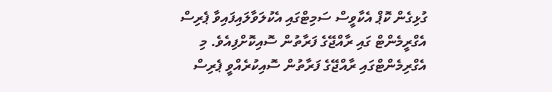ގުޅިގެން ކޮޕް އެކާވީސް ސަމިޓްގައި އެކުލަވާލައިފައިވާ ޕެރިސް އެގްރީމެންޓް ގައި ރާއްޖޭގެ ފަރާތުން ސޮއިކޮށްފިއެވެ. މި އެގްރިމެންޓްގައި ރާއްޖޭގެ ފަރާތުން ސޮއިކުރެއްވީ ޕެރިސް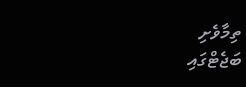ތިމާވެށި
ބަޖެޓްގައި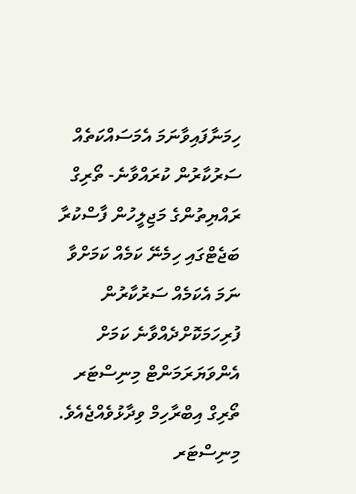ހިމަނާފައިވާނަމަ އެމަސައްކަތެއް ސަރުކާރުން ކުރައްވާނެ- ތޯރިގް
ރައްޔިތުންގެ މަޖިލީހުން ފާސްކުރާ ބަޖެޓްގައި ހިމެނޭ ކަމެއް ކަމަށްވާ ނަމަ އެކަމެއް ސަރުކާރުން ފުރިހަމަކޮށްދެއްވާނެ ކަމަށް އެންވަޔަރަމަންޓް މިނިސްޓަރ ތޯރިގް އިބްރާހިމް ވިދާޅުވެއްޖެއެވެ. މިނިސްޓަރ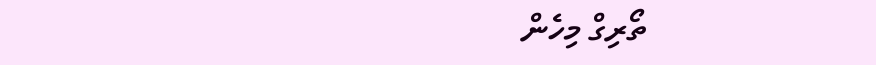ތޯރިގް މިހެން